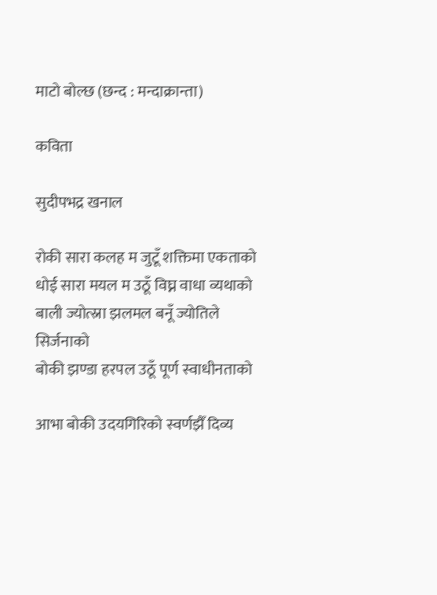माटो बोल्छ (छन्द : मन्दाक्रान्ता)

कविता

सुदीपभद्र खनाल

रोकी सारा कलह म जुटूँ शक्तिमा एकताको
धोई सारा मयल म उठूँ विघ्न वाधा व्यथाको
बाली ज्योत्स्ना झलमल बनूँ ज्योतिले सिर्जनाको
बोकी झण्डा हरपल उठूँ पूर्ण स्वाधीनताको

आभा बोकी उदयगिरिको स्वर्णझैँ दिव्य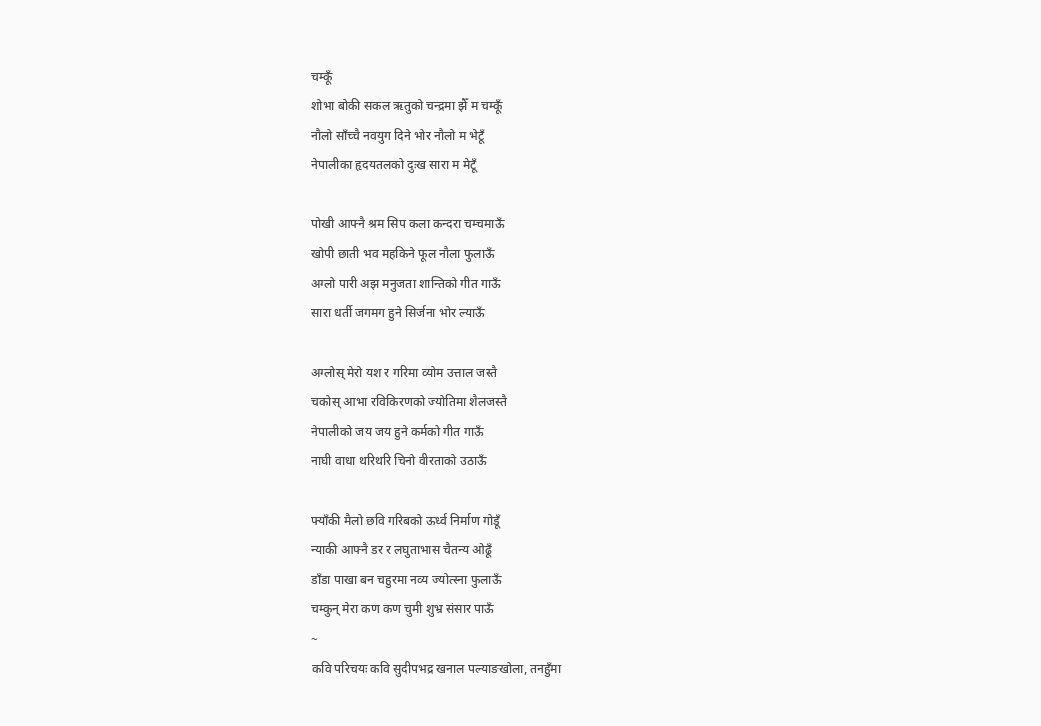चम्कूँ
शोभा बोकी सकल ऋतुको चन्द्रमा झैँ म चम्कूँ
नौलो साँच्चै नवयुग दिने भोर नौलो म भेटूँ
नेपालीका हृदयतलको दुःख सारा म मेटूँ

पोखी आफ्नै श्रम सिप कला कन्दरा चम्चमाऊँ
खोपी छाती भव महकिने फूल नौला फुलाऊँ
अग्लो पारी अझ मनुजता शान्तिको गीत गाऊँ
सारा धर्ती जगमग हुने सिर्जना भोर ल्याऊँ

अग्लोस् मेरो यश र गरिमा व्योम उत्ताल जस्तै
चकोस् आभा रविकिरणको ज्योतिमा शैलजस्तै
नेपालीको जय जय हुने कर्मको गीत गाऊँ
नाघी वाधा थरिथरि चिनो वीरताको उठाऊँ

फ्याँकी मैलो छवि गरिबको ऊर्ध्व निर्माण गोडूँ
न्याकी आफ्नै डर र लघुताभास चैतन्य ओढूँ
डाँडा पाखा बन चहुरमा नव्य ज्योत्स्ना फुलाऊँ
चम्कुन् मेरा कण कण चुमी शुभ्र संसार पाऊँ
~
कवि परिचयः कवि सुदीपभद्र खनाल पल्याङखोला, तनहुँमा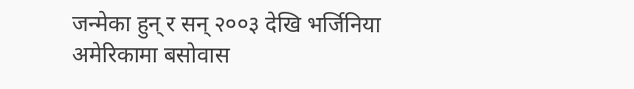जन्मेका हुन् र सन् २००३ देखि भर्जिनिया अमेरिकामा बसोवास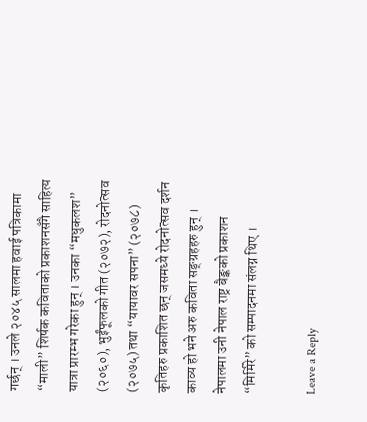गर्छन् । उनले २०४५ सालमा हवाई पत्रिकामा “माली” शिर्षक कविताको प्रकाशनसँगै साहित्य यात्रा प्रारम्भ गरेका हुन् । उनका “मधुकलश” (२०६०), भुईंफूलको गीत (२०७२), रोदनोत्सव (२०७५) तथा “यायावर सपना” (२०७८) कृतिहरु प्रकाशित छन् जसमध्ये रोदनोत्सव दर्शन काव्य हो भने अरु कविता सङ्ग्रहहरु हुन् । नेपालमा उनी नेपाल राष्ट्र बैङ्कको प्रकाशन “मिर्मिरे” को सम्पादनमा संलग्न थिए ।

Leave a Reply